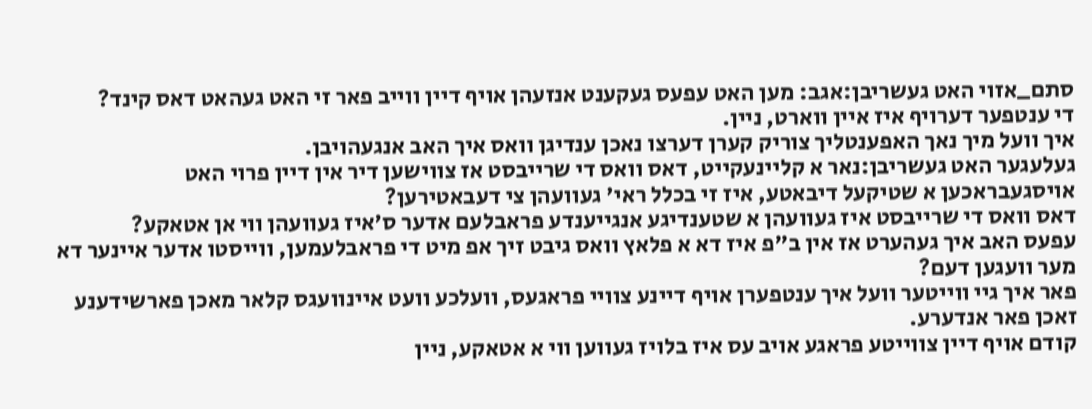סתם_אזוי האט געשריבן:אגב: מען האט עפעס געקענט אנזעהן אויף דיין ווייב פאר זי האט געהאט דאס קינד?
די ענטפער דערויף איז איין ווארט, ניין.
איך וועל מיך נאך האפענטליך צוריק קערן דערצו נאכן ענדיגן וואס איך האב אנגעהויבן.
געלעגער האט געשריבן:נאר א קליינעקייט, דאס וואס די שרייבסט אז צווישען דיר אין דיין פרוי האט אויסגעבראכען א שטיקעל דיבאטע, איז זי בכלל ראי' געוועהן צי דעבאטירען?
דאס וואס די שרייבסט איז געוועהן א שטענדיגע אנגייענדע פראבלעם אדער ס'איז געוועהן ווי אן אטאקע?
עפעס האב איך געהערט אז אין ב"פ איז דא א פלאץ וואס גיבט זיך אפ מיט די פראבלעמען, ווייסטו אדער איינער דא מער וועגען דעם?
פאר איך גיי ווייטער וועל איך ענטפערן אויף דיינע צוויי פראגעס, וועלכע וועט איינוועגס קלאר מאכן פארשידענע זאכן פאר אנדערע.
קודם אויף דיין צווייטע פראגע אויב עס איז בלויז געווען ווי א אטאקע, ניין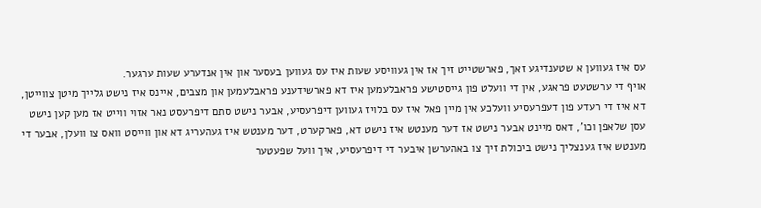עס איז געווען א שטענדיגע זאך, פארשטייט זיך אז אין געוויסע שעות איז עס געווען בעסער און אין אנדערע שעות ערגער.
אויף די ערשטעט פראגע, אין די וועלט פון גייסטישע פראבלעמען איז דא פארשידענע פראבלעמען און מצבים, איינס איז נישט גלייך מיטן צווייטן, דא איז די רעדע פון דעפרעסיע וועלכע אין מיין פאל איז עס בלויז געווען דיפרעסיע, אבער נישט סתם דיפרעסט נאר אזוי ווייט אז מען קען נישט עסן שלאפן וכו', דאס מיינט אבער נישט אז דער מענטש איז נישט דא, פארקערט, דער מענטש איז געהעריג דא און ווייסט וואס צו וועלן, אבער די מענטש איז גענצליך נישט ביכולת זיך צו באהערשן איבער די דיפרעסיע, איך וועל שפעטער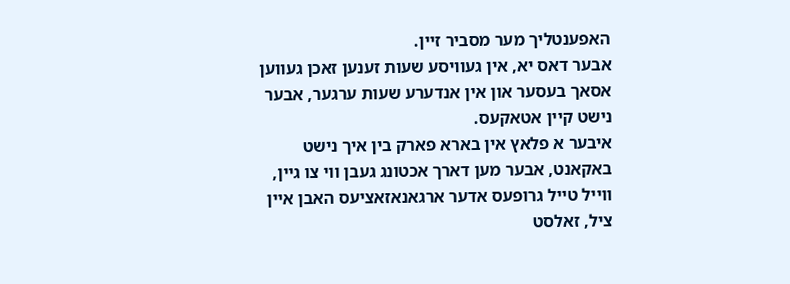האפענטליך מער מסביר זיין.
אבער דאס יא, אין געוויסע שעות זענען זאכן געווען אסאך בעסער און אין אנדערע שעות ערגער, אבער נישט קיין אטאקעס.
איבער א פלאץ אין בארא פארק בין איך נישט באקאנט, אבער מען דארך אכטונג געבן ווי צו גיין, ווייל טייל גרופעס אדער ארגאנאזאציעס האבן איין ציל, זאלסט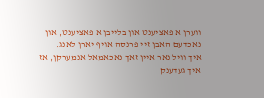ווערן א פאציענט און בלייבן א פאציענט, און נאכדעם האבן זיי פרנסה אויף יארן לאנג.
איך וויל נאר איין זאך נאכאמאל אנמערקן, אז איך געדענק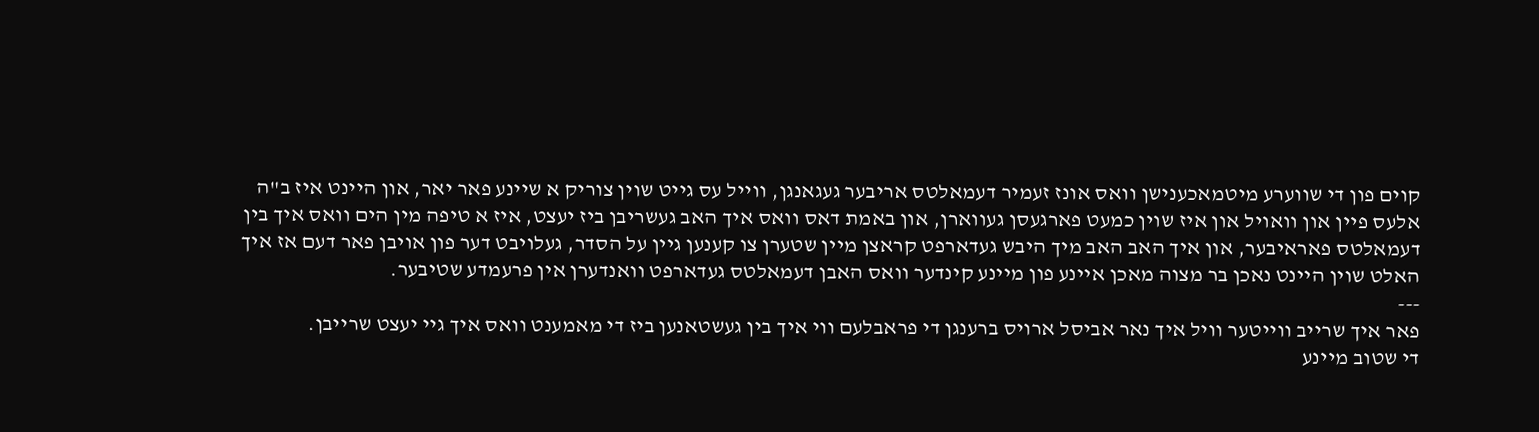קוים פון די שווערע מיטמאכענישן וואס אונז זעמיר דעמאלטס אריבער געגאנגן, ווייל עס גייט שוין צוריק א שיינע פאר יאר, און היינט איז ב"ה אלעס פיין און וואויל און איז שוין כמעט פארגעסן געווארן, און באמת דאס וואס איך האב געשריבן ביז יעצט, איז א טיפה מין הים וואס איך בין דעמאלטס פאראיבער, און איך האב האב מיך היבש געדארפט קראצן מיין שטערן צו קענען גיין על הסדר, געלויבט דער פון אויבן פאר דעם אז איך האלט שוין היינט נאכן בר מצוה מאכן איינע פון מיינע קינדער וואס האבן דעמאלטס געדארפט וואנדערן אין פרעמדע שטיבער.
---
פאר איך שרייב ווייטער וויל איך נאר אביסל ארויס ברענגן די פראבלעם ווי איך בין געשטאנען ביז די מאמענט וואס איך גיי יעצט שרייבן.
די שטוב מיינע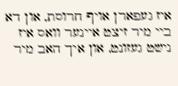איז געפארן אויף חרוסת, און דא ביי מיר זיצט איינער וואס איז נישט געזונט, און איך האב מיר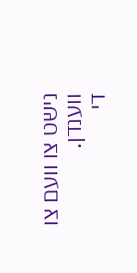נישט צו וועם צו ווענדן.
די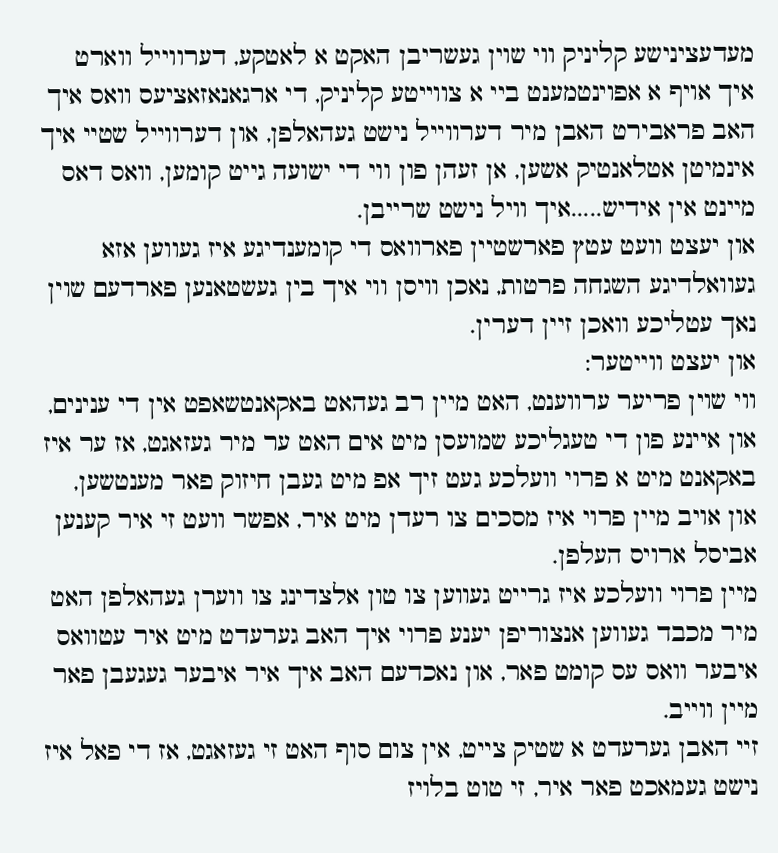מעדעצינישע קליניק ווי שוין געשריבן האקט א לאטקע, דערווייל ווארט איך אויף א אפוינטמענט ביי א צווייטע קליניק, די ארגאנאזאציעס וואס איך האב פראבירט האבן מיר דערווייל נישט געהאלפן, און דערווייל שטיי איך אינמיטן אטלאנטיק אשען, אן זעהן פון ווי די ישועה גייט קומען, וואס דאס מיינט אין אידיש.....איך וויל נישט שרייבן.
און יעצט וועט עטץ פארשטיין פארוואס די קומענדיגע איז געווען אזא געוואלדיגע השגחה פרטות, נאכן וויסן ווי איך בין געשטאנען פארדעם שוין נאך עטליכע וואכן זיין דערין.
און יעצט ווייטער:
ווי שוין פריער ערווענט, האט מיין רב געהאט באקאנטשאפט אין די ענינים, און איינע פון די טעגליכע שמועסן מיט אים האט ער מיר געזאגט, אז ער איז באקאנט מיט א פרוי וועלכע געט זיך אפ מיט געבן חיזוק פאר מענטשען, און אויב מיין פרוי איז מסכים צו רעדן מיט איר, אפשר וועט זי איר קענען אביסל ארויס העלפן.
מיין פרוי וועלכע איז גרייט געווען צו טון אלצדינג צו ווערן געהאלפן האט מיר מכבד געווען אנצוריפן יענע פרוי איך האב גערעדט מיט איר עטוואס איבער וואס עס קומט פאר, און נאכדעם האב איך איר איבער געגעבן פאר מיין ווייב.
זיי האבן גערעדט א שטיק צייט, אין צום סוף האט זי געזאגט, אז די פאל איז נישט געמאכט פאר איר, זי טוט בלויז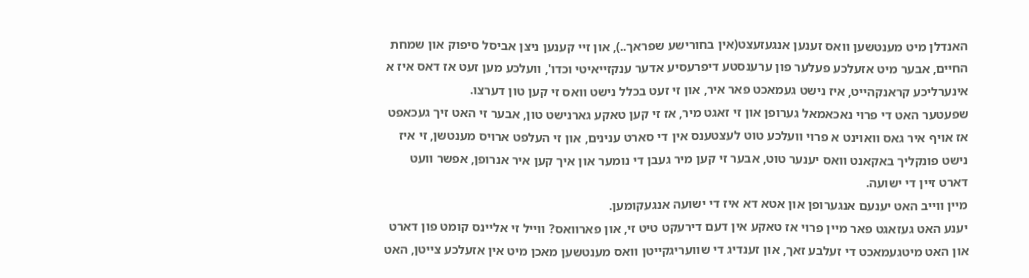האנדלן מיט מענטשען וואס זענען אנגעזעצט(אין בחורישע שפראך..), און זיי קענען ניצן אביסל סיפוק און שמחת החיים, אבער מיט אזעלכע פעלער פון ערענסטע דיפרעסיע אדער ענקזייאיטי וכדו', וועלכע מען זעט אז דאס איז א אינערליכע קראנקהייט, איז נישט געמאכט פאר איר, און זי זעט בכלל נישט וואס זי קען טון דערצו.
שפעטער האט די פרוי נאכאמאל גערופן און זי זאגט מיר, אז זי קען טאקע גארנישט טון, אבער זי האט זיך געכאפט אז אויף איר גאס וואוינט א פרוי וועלכע טוט לעצטענס אין די סארט ענינים, און זי העלפט ארויס מענטשן, זי איז נישט פונקליך באקאנט וואס יענער טוט, אבער זי קען מיר געבן די נומער און איך קען איר אנרופן, אפשר וועט דארט זיין די ישועה.
מיין ווייב האט יענעם אנגערופן און אטא דא איז די ישועה אנגעקומען.
יענע האט געזאגט פאר מיין פרוי אז טאקע אין דעם דירעקט טיט זי, און פארוואס? ווייל זי אליינס קומט פון דארט און האט מיטגעמאכט די זעלבע זאך, און זענדיג די שוועריגקייטן וואס מענטשען מאכן מיט אין אזעלכע צייטן, האט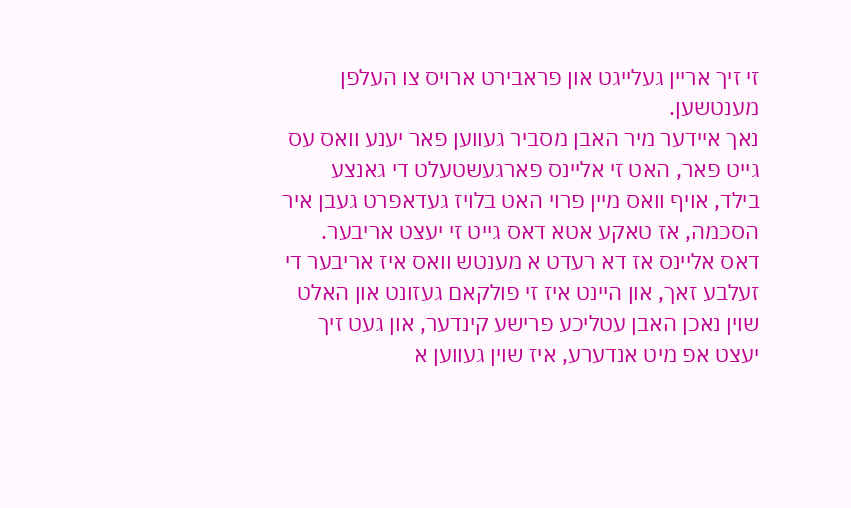זי זיך אריין געלייגט און פראבירט ארויס צו העלפן מענטשען.
נאך איידער מיר האבן מסביר געווען פאר יענע וואס עס גייט פאר, האט זי אליינס פארגעשטעלט די גאנצע בילד, אויף וואס מיין פרוי האט בלויז געדאפרט געבן איר הסכמה, אז טאקע אטא דאס גייט זי יעצט אריבער.
דאס אליינס אז דא רעדט א מענטש וואס איז אריבער די זעלבע זאך, און היינט איז זי פולקאם געזונט און האלט שוין נאכן האבן עטליכע פרישע קינדער, און געט זיך יעצט אפ מיט אנדערע, איז שוין געווען א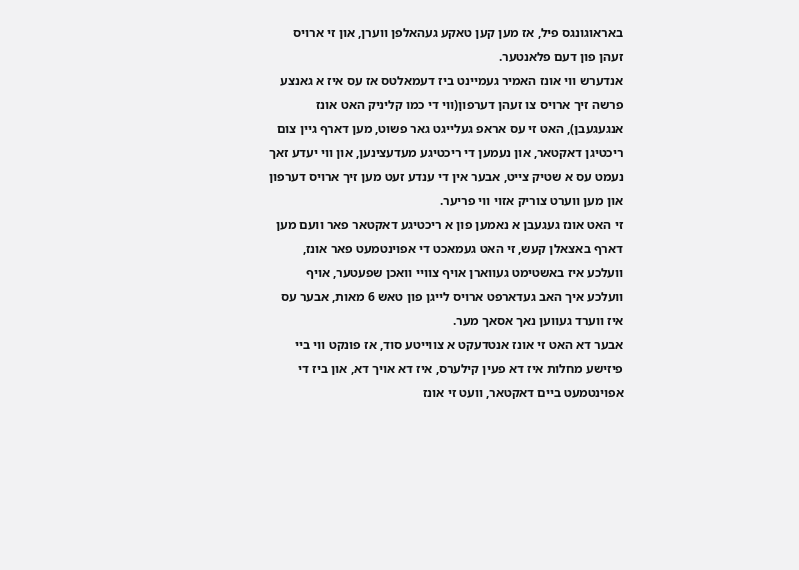באראוגונגס פיל, אז מען קען טאקע געהאלפן ווערן, און זי ארויס זעהן פון דעם פלאנטער.
אנדערש ווי אונז האמיר געמיינט ביז דעמאלטס אז עס איז א גאנצע פרשה זיך ארויס צו זעהן דערפון(ווי די כמו קליניק האט אונז אנגעגעבן), האט זי עס אראפ געלייגט גאר פשוט, מען דארף גיין צום ריכטיגן דאקטאר, און נעמען די ריכטיגע מעדעצינען, און ווי יעדע זאך נעמט עס א שטיק צייט, אבער אין די ענדע זעט מען זיך ארויס דערפון און מען ווערט צוריק אזוי ווי פריער.
זי האט אונז געגעבן א נאמען פון א ריכטיגע דאקטאר פאר וועם מען דארף באצאלן קעש, זי האט געמאכט די אפוינטמעט פאר אונז, וועלכע איז באשטימט געווארן אויף צוויי וואכן שפעטער, אויף וועלכע איך האב געדארפט ארויס לייגן פון טאש 6 מאות, אבער עס איז ווערד געווען נאך אסאך מער.
אבער דא האט זי אונז אנטדעקט א צווייטע סוד, אז פונקט ווי ביי פיזישע מחלות איז דא פעין קילערס, איז דא אויך דא, און ביז די אפוינטמעט ביים דאקטאר, וועט זי אונז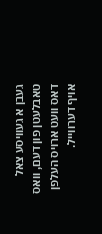געבן א געוויסע צאל טאבלעטן פון דעם, וואס דאס וועט ארויס העלפן אויף דערווייל.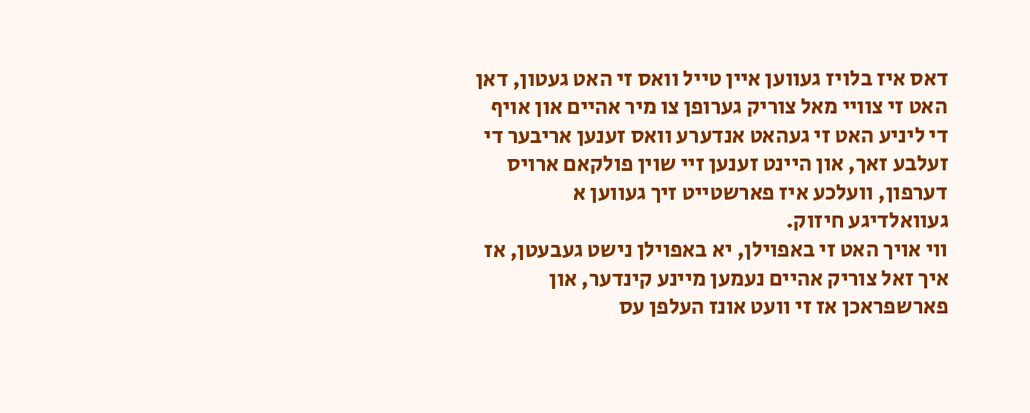דאס איז בלויז געווען איין טייל וואס זי האט געטון, דאן האט זי צוויי מאל צוריק גערופן צו מיר אהיים און אויף די ליניע האט זי געהאט אנדערע וואס זענען אריבער די זעלבע זאך, און היינט זענען זיי שוין פולקאם ארויס דערפון, וועלכע איז פארשטייט זיך געווען א געוואלדיגע חיזוק.
ווי אויך האט זי באפוילן, יא באפוילן נישט געבעטן, אז איך זאל צוריק אהיים נעמען מיינע קינדער, און פארשפראכן אז זי וועט אונז העלפן עס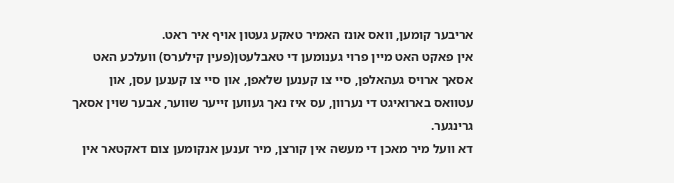אריבער קומען, וואס אונז האמיר טאקע געטון אויף איר ראט.
אין פאקט האט מיין פרוי גענומען די טאבלעטן(פעין קילערס) וועלכע האט אסאך ארויס געהאלפן, סיי צו קענען שלאפן, און סיי צו קענען עסן, און עטוואס בארואיגט די נערוון, עס איז נאך געווען זייער שווער, אבער שוין אסאך גרינגער.
דא וועל מיר מאכן די מעשה אין קורצן, מיר זענען אנקומען צום דאקטאר אין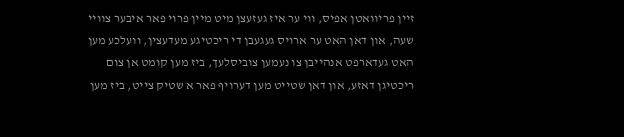זיין פריוואטן אפיס, ווי ער איז געזעצן מיט מיין פרוי פאר איבער צוויי שעה, און דאן האט ער ארויס געגעבן די ריכטיגע מעדעצין, וועלכע מען האט געדארפט אנהייבן צו נעמען צוביסלעך, ביז מען קומט אן צום ריכטיגן דאזע, און דאן שטייט מען דערויף פאר א שטיק צייט, ביז מען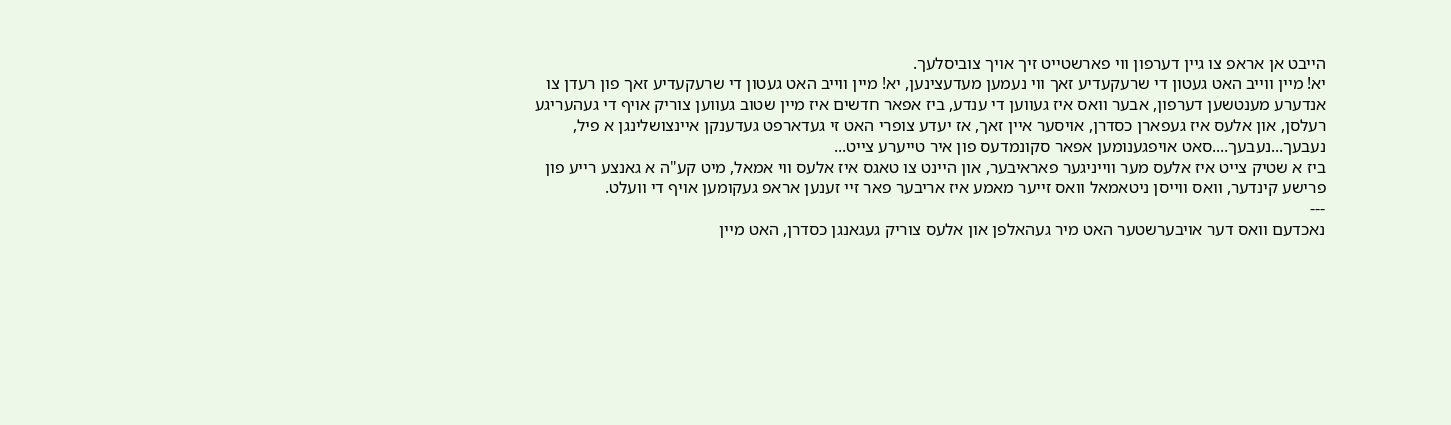הייבט אן אראפ צו גיין דערפון ווי פארשטייט זיך אויך צוביסלעך.
יא! מיין ווייב האט געטון די שרעקעדיע זאך ווי נעמען מעדעצינען, יא! מיין ווייב האט געטון די שרעקעדיע זאך פון רעדן צו אנדערע מענטשען דערפון, אבער וואס איז געווען די ענדע, ביז אפאר חדשים איז מיין שטוב געווען צוריק אויף די געהעריגע רעלסן, און אלעס איז געפארן כסדרן, אויסער איין זאך, אז יעדע צופרי האט זי געדארפט געדענקן איינצושלינגן א פיל, נעבעך...נעבעך....סאט אויפגענומען אפאר סקונמדעס פון איר טייערע צייט...
ביז א שטיק צייט איז אלעס מער ווייניגער פאראיבער, און היינט צו טאגס איז אלעס ווי אמאל, מיט קע"ה א גאנצע רייע פון פרישע קינדער, וואס ווייסן ניטאמאל וואס זייער מאמע איז אריבער פאר זיי זענען אראפ געקומען אויף די וועלט.
---
נאכדעם וואס דער אויבערשטער האט מיר געהאלפן און אלעס צוריק געגאנגן כסדרן, האט מיין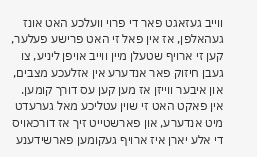ווייב געזאגט פאר די פרוי וועלכע האט אונז געהאלפן, אז אין פאל זי האט פרישע פעלער, קען זי ארויף שטעלן מיין ווייב אויפן ליניע, צו געבן חיזוק פאר אנדערע אין אזלעכע מצבים, און איבער ווייזן אז מען קען עס דורך קומען.
אין פאקט האט זי שוין עטליכע מאל גערעדט מיט אנדערע, און פארשטייט זיך אז דורכאויס די אלע יארן איז ארויף געקומען פארשידענע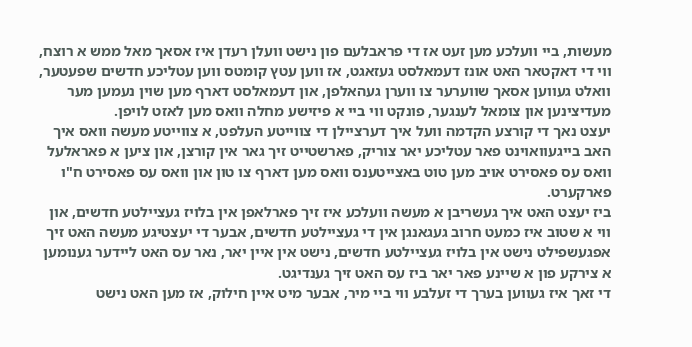מעשות, ביי וועלכע מען זעט אז די פראבלעם פון נישט וועלן רעדן איז אסאך מאל ממש א רוצח, ווי די דאקטאר האט אונז דעמאלסט געזאגט, אז ווען עטץ קומטס ווען עטליכע חדשים שפעטער, וואלט געווען אסאך שווערער צו ווערן געהאלפן, און דעמאלסט דארף מען שוין נעמען מער מעדיצינען און צומאל לענגער, פונקט ווי ביי א פיזישע מחלה וואס מען לאזט לויפן.
יעצט נאך די קורצע הקדמה וועל איך דערציילן די צווייטע העלפט, א צווייטע מעשה וואס איך האב בייגעוואוינט פאר עטליכע יאר צוריק, פארשטייט זיך גאר אין קורצן, און ציען א פאראלעל וואס עס פאסירט אויב מען טוט באצייטענס וואס מען דארף צו טון און וואס עס פאסירט ח"ו פארקערט.
ביז יעצט האט איך געשריבן א מעשה וועלכע איז זיך פארלאפן אין בלויז געציילטע חדשים, און ווי א שטוב איז כמעט חרוב געגאנגן אין די געציילטע חדשים, אבער די יעצטיגע מעשה האט זיך אפגעשפילט נישט אין בלויז געציילטע חדשים, נישט אין איין יאר, נאר עס האט ליידער גענומען א צירקע פון א שיינע פאר יאר ביז עס האט זיך גענדיגט.
די זאך איז געווען בערך די זעלבע ווי ביי מיר, אבער מיט איין חילוק, אז מען האט נישט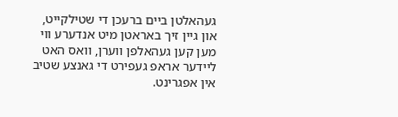געהאלטן ביים ברעכן די שטילקייט, און גיין זיך באראטן מיט אנדערע ווי מען קען געהאלפן ווערן, וואס האט ליידער אראפ געפירט די גאנצע שטיב אין אפגרינט.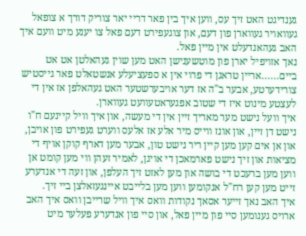גענדיגט האט זיך עס, ווען איך בין פאר דריי יאר צוריק דורך א צופאל געוואויר געווארן פון דעם, און צוגעפירט דעם פאל צו יענע מיט וועם איך האב געהאנדעלט אין מיין פאל.
נאך אזויפיל יארן פון מוטשענישן האט מען שוין געהאלטן אט אט ביים......אריין טראגן די פרוי אין א ספעציעלע אנשטאלט פאר גייסטיש צורידערטע, אבער ב"ה אז דער אויבערשטער האט געהאלפן אז אין די לעצטע מינוט איז די שטוב אפגעראטעוועט געווארן.
איך וועל נישט מער מאריך זיין אין די מעשה, און איך וויל קיינעם ח"ו נישט דן זיין, און אונז ווייס מיר אלע אז אלעס ווערט געפירט פון אויבן, און אן אים קען מען קיין ריר נישט טון, אבער מען דארף קוקן אויף די מציאות און זיך נישט פארמאכן די אויגן, לאמיר זעהן ווי מען קומט אן ווען מען ברעכט די בושה און מען לאזט זיך העלפן, און זעה די אנדערע זייט מען קען רח"ל אנקומען ווען מען בלייבט איינגעזאלצן ביי זיך.
איך האב נאך זייער אסאך נקודות וואס איך וויל שרייבן וואס איך האב ארויס גענומען סיי פון מיין פאל, און סיי פון אנדערע פעלער מיט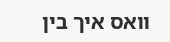וואס איך בין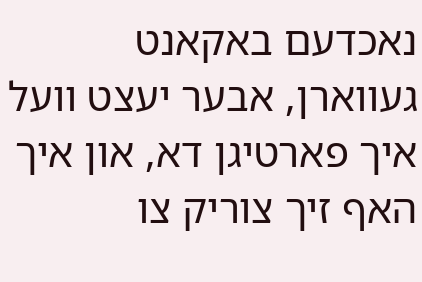נאכדעם באקאנט געווארן, אבער יעצט וועל איך פארטיגן דא, און איך האף זיך צוריק צו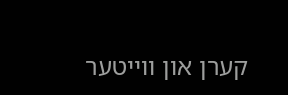קערן און ווייטער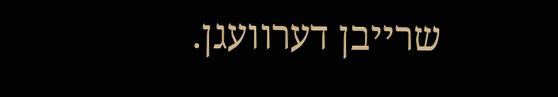שרייבן דערוועגן.